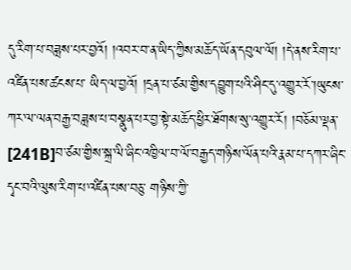དུ་རིག་པ་བཟླས་པར་བྱའོ། །འབར་བ་ན་ཡིད་ཀྱིས་མཆོད་ཡོན་དབུལ་ལོ། །དེ་ནས་རིག་པ་འཛིན་པས་ཚངས་པ་ ཡིད་ལ་བྱའོ། །དྲན་པ་ཙམ་གྱིས་དབྱུག་པའི་ཤིང་དུ་འགྱུར་རོ་།ཡུངས་ཀར་ལ་ལན་བརྒྱ་བཟླས་པ་བསྣུན་པར་བྱ་སྟེ་མཆོད་ཕྱིར་ཐོགས་སུ་འགྱུར་རོ། །བཅོམ་ལྡན་ [241B]བ་ཙམ་གྱིས་སྐྲ་ལི་ཞིང་འཁྱིལ་བ་ལོ་བརྒྱད་གཉིས་ལོན་པའི་རྣམ་པ་དཀར་ཞིང་དྭང་བའི་ལུས་རིག་པ་འཛིན་པས་བཅུ་ གཉིས་ཀྱི་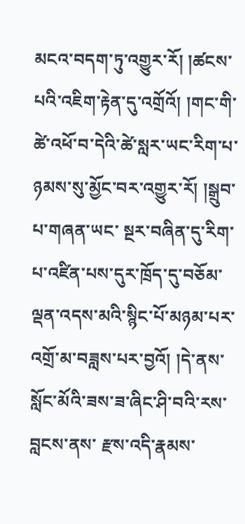མངའ་བདག་ཏུ་འགྱུར་རོ། །ཚངས་པའི་འཇིག་རྟེན་དུ་འགྲོའོ། །གང་གི་ཚེ་འཕོ་བ་དེའི་ཚེ་སླར་ཡང་རིག་པ་ཉམས་སུ་མྱོང་བར་འགྱུར་རོ། །སྒྲུབ་པ་གཞན་ཡང་ སྔར་བཞིན་དུ་རིག་པ་འཛིན་པས་དུར་ཁྲོད་དུ་བཅོམ་ལྡན་འདས་མའི་སྙིང་པོ་མཉམ་པར་འགྲོ་མ་བཟླས་པར་བྱའོ། །དེ་ནས་སློང་མོའི་ཟས་ཟ་ཞིང་ཤི་བའི་རས་བླངས་ནས་ རྫས་འདི་རྣམས་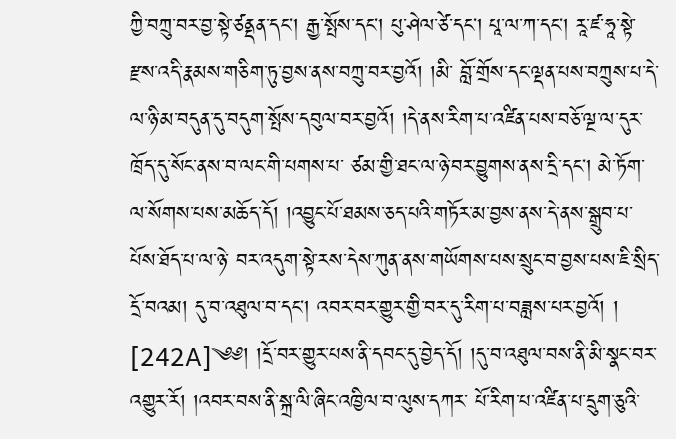ཀྱི་བཀྲུ་བར་བྱ་སྟེ་ཙནྡན་དང། རྒྱ་སྤོས་དང། པུ་ཤེལ་ཙེ་དང། པཱ་ལ་ཀ་དང། རཱ་ཛ་ཧཱ་སྟེ་རྫས་འདི་རྣམས་གཅིག་ཏུ་བྱས་ནས་བཀྲུ་བར་བྱའོ། །མི་ བློ་གྲོས་དང་ལྡན་པས་བཀྲུས་པ་དེ་ལ་ཉི་མ་བདུན་དུ་བདུག་སྤོས་དབུལ་བར་བྱའོ། །དེ་ནས་རིག་པ་འཛིན་པས་བཅོ་ལྔ་ལ་དུར་ཁྲོད་དུ་སོང་ནས་བ་ལང་གི་པགས་པ་ ཙམ་གྱི་ཐང་ལ་ཉེ་བར་བྱུགས་ནས་དྲི་དང། མེ་ཏོག་ལ་སོགས་པས་མཆོད་དོ། །འབྱུང་པོ་ཐམས་ཅད་པའི་གཏོར་མ་བྱས་ནས་དེ་ནས་སྒྲུབ་པ་པོས་ཐོད་པ་ལ་ཉེ་ བར་འདུག་སྟེ་རས་དེས་ཀུན་ནས་གཡོགས་པས་སྲུང་བ་བྱས་པས་ཇི་སྲིད་དྲོ་བའམ། དུ་བ་འཐུལ་བ་དང། འབར་བར་གྱུར་གྱི་བར་དུ་རིག་པ་བཟླས་པར་བྱའོ། ། [242A]༄༅། །དྲོ་བར་གྱུར་པས་ནི་དབང་དུ་བྱེད་དོ། །དུ་བ་འཐུལ་བས་ནི་མི་སྣང་བར་འགྱུར་རོ། །འབར་བས་ནི་སྐྲ་ལི་ཞིང་འཁྱིལ་བ་ལུས་དཀར་ པོ་རིག་པ་འཛིན་པ་དྲུག་ཅུའི་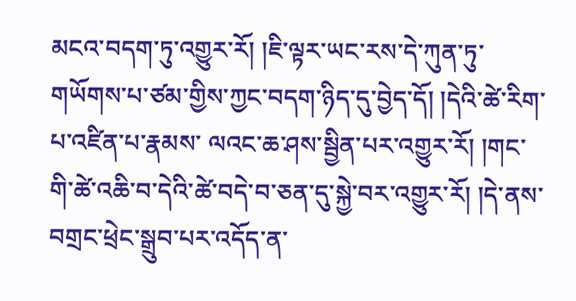མངའ་བདག་ཏུ་འགྱུར་རོ། །ཇི་ལྟར་ཡང་རས་དེ་ཀུན་ཏུ་གཡོགས་པ་ཙམ་གྱིས་ཀྱང་བདག་ཉིད་དུ་བྱེད་དོ། །དེའི་ཚེ་རིག་པ་འཛིན་པ་རྣམས་ ལའང་ཆ་ཤས་སྦྱིན་པར་འགྱུར་རོ། །གང་གི་ཚེ་འཆི་བ་དེའི་ཚེ་བདེ་བ་ཅན་དུ་སྐྱེ་བར་འགྱུར་རོ། །དེ་ནས་བགྲང་ཕྲེང་སྒྲུབ་པར་འདོད་ན་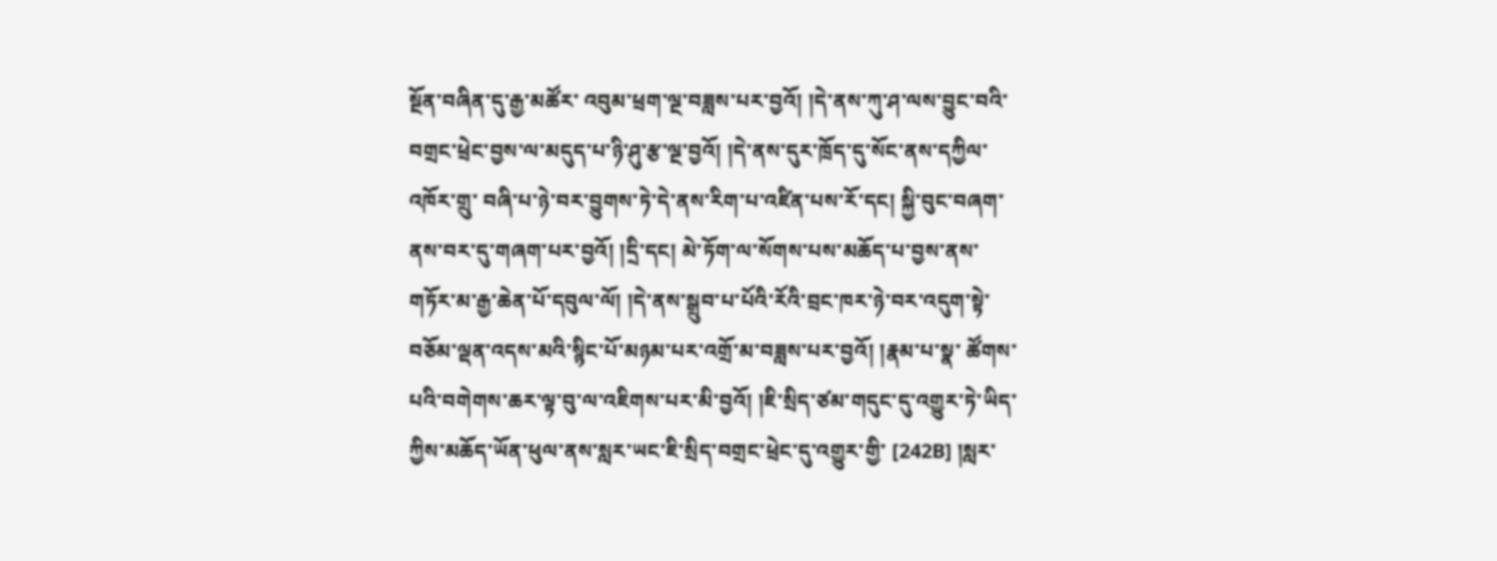སྔོན་བཞིན་དུ་རྒྱ་མཚོར་ འབུམ་ཕྲག་ལྔ་བཟླས་པར་བྱའོ། །དེ་ནས་ཀུ་ཤ་ལས་བྱུང་བའི་བགྲང་ཕྲེང་བྱས་ལ་མདུད་པ་ཉི་ཤུ་རྩ་ལྔ་བྱའོ། །དེ་ནས་དུར་ཁྲོད་དུ་སོང་ནས་དཀྱིལ་འཁོར་གྲུ་ བཞི་པ་ཉེ་བར་བྱུགས་ཏེ་དེ་ནས་རིག་པ་འཛིན་པས་རོ་དང། སྐྱི་བུང་བཞག་ནས་བར་དུ་གཞག་པར་བྱའོ། །དྲི་དང། མེ་ཏོག་ལ་སོགས་པས་མཆོད་པ་བྱས་ནས་ གཏོར་མ་རྒྱ་ཆེན་པོ་དབུལ་ལོ། །དེ་ནས་སྒྲུབ་པ་པོའི་རོའི་བྲང་ཁར་ཉེ་བར་འདུག་སྟེ་བཅོམ་ལྡན་འདས་མའི་སྙིང་པོ་མཉམ་པར་འགྲོ་མ་བཟླས་པར་བྱའོ། །རྣམ་པ་སྣ་ ཚོགས་པའི་བགེགས་ཆར་ལྟ་བུ་ལ་འཇིགས་པར་མི་བྱའོ། །ཇི་སྲིད་ཙམ་གདུང་དུ་འགྱུར་ཏེ་ཡིད་ཀྱིས་མཆོད་ཡོན་ཕུལ་ནས་སླར་ཡང་ཇི་སྲིད་བགྲང་ཕྲེང་དུ་འགྱུར་གྱི་ [242B] །སླར་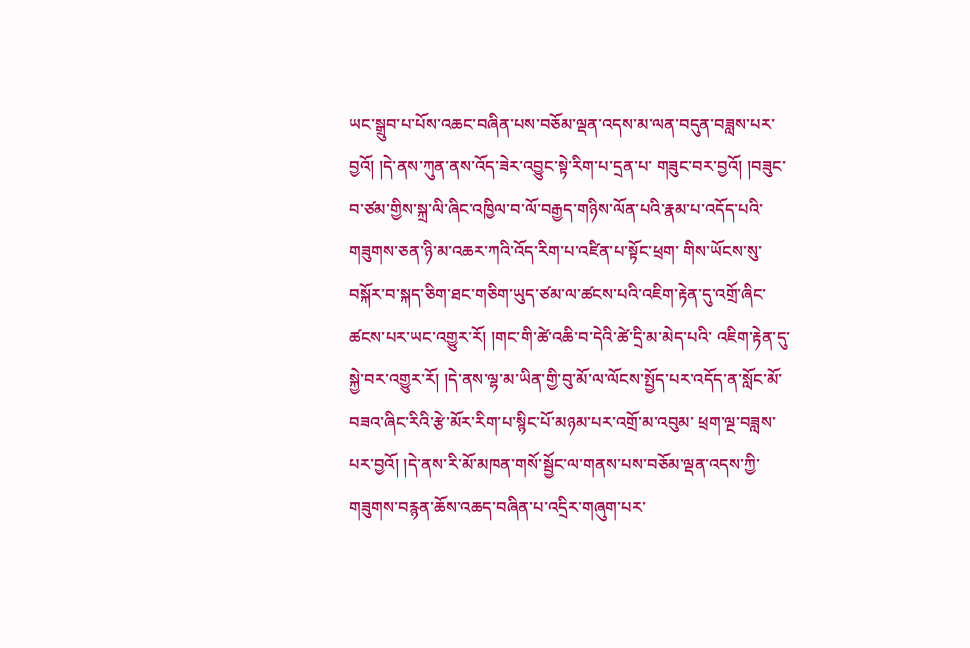ཡང་སྒྲུབ་པ་པོས་འཆང་བཞིན་པས་བཅོམ་ལྡན་འདས་མ་ལན་བདུན་བཟླས་པར་བྱའོ། །དེ་ནས་ཀུན་ནས་འོད་ཟེར་འབྱུང་སྟེ་རིག་པ་དྲན་པ་ གཟུང་བར་བྱའོ། །བཟུང་བ་ཙམ་གྱིས་སྐྲ་ལི་ཞིང་འཁྱིལ་བ་ལོ་བརྒྱད་གཉིས་ལོན་པའི་རྣམ་པ་འདོད་པའི་གཟུགས་ཅན་ཉི་མ་འཆར་ཀའི་འོད་རིག་པ་འཛིན་པ་སྟོང་ཕྲག་ གིས་ཡོངས་སུ་བསྐོར་བ་སྐད་ཅིག་ཐང་གཅིག་ཡུད་ཙམ་ལ་ཚངས་པའི་འཇིག་རྟེན་དུ་འགྲོ་ཞིང་ཚངས་པར་ཡང་འགྱུར་རོ། །གང་གི་ཚེ་འཆི་བ་དེའི་ཚེ་དྲི་མ་མེད་པའི་ འཇིག་རྟེན་དུ་སྐྱེ་བར་འགྱུར་རོ། །དེ་ནས་ལྷ་མ་ཡིན་གྱི་བུ་མོ་ལ་ལོངས་སྤྱོད་པར་འདོད་ན་སློང་མོ་བཟའ་ཞིང་རིའི་རྩེ་མོར་རིག་པ་སྙིང་པོ་མཉམ་པར་འགྲོ་མ་འབུམ་ ཕྲག་ལྔ་བཟླས་པར་བྱའོ། །དེ་ནས་རི་མོ་མཁན་གསོ་སྦྱོང་ལ་གནས་པས་བཅོམ་ལྡན་འདས་ཀྱི་གཟུགས་བརྙན་ཆོས་འཆད་བཞིན་པ་འདྲིར་གཞུག་པར་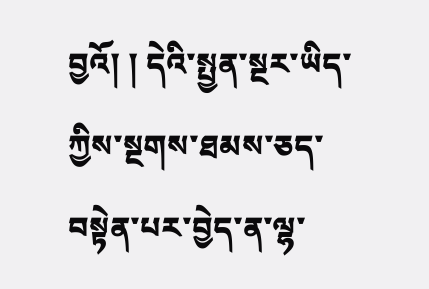བྱའོ། ། དེའི་སྤྱན་སྔར་ཡིད་ཀྱིས་སྔགས་ཐམས་ཅད་བསྟེན་པར་བྱེད་ན་ལྷ་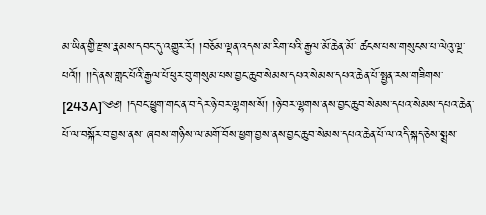མ་ཡིན་གྱི་རྫས་རྣམས་དབང་དུ་འགྱུར་རོ། །བཅོམ་ལྡན་འདས་མ་རིག་པའི་རྒྱལ་མོ་ཆེན་མོ་ ཚངས་པས་གསུངས་པ་ལེའུ་ལྔ་པའོ།། །།དེ་ནས་གླང་པོའི་རྒྱལ་པོ་ཕུར་བུ་གསུམ་པས་བྱང་ཆུབ་སེམས་དཔའ་སེམས་དཔའ་ཆེན་པོ་སྤྱན་རས་གཟིགས་ [243A]༄༅། །དབང་ཕྱུག་གང་ན་བ་དེར་ཉེ་བར་ལྷགས་སོ། །ཉེ་བར་ལྷགས་ནས་བྱང་ཆུབ་སེམས་དཔའ་སེམས་དཔའ་ཆེན་པོ་ལ་བསྐོར་བ་བྱས་ནས་ ཞབས་གཉིས་ལ་མགོ་བོས་ཕྱག་བྱས་ནས་བྱང་ཆུབ་སེམས་དཔའ་ཆེན་པོ་ལ་འདི་སྐད་ཅེས་སྨྲས་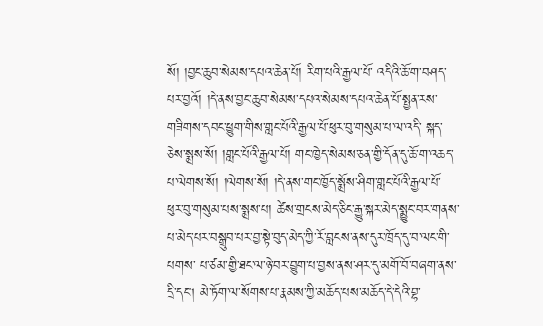སོ། །བྱང་ཆུབ་སེམས་དཔའ་ཆེན་པོ། རིག་པའི་རྒྱལ་པོ་ འདིའི་ཆོ་ག་བཤད་པར་བྱའོ། །དེ་ནས་བྱང་ཆུབ་སེམས་དཔའ་སེམས་དཔའ་ཆེན་པོ་སྤྱན་རས་གཟིགས་དབང་ཕྱུག་གིས་གླང་པོའི་རྒྱལ་པོ་ཕུར་བུ་གསུམ་པ་ལ་འདི་ སྐད་ཅེས་སྨྲས་སོ། །གླང་པོའི་རྒྱལ་པོ། གང་ཁྱེད་སེམས་ཅན་གྱི་དོན་དུ་ཆོ་ག་འཆད་པ་ལེགས་སོ། །ལེགས་སོ། །དེ་ནས་གང་ཁྱོད་སྨྲོས་ཤིག་གླང་པོའི་རྒྱལ་པོ་ ཕུར་བུ་གསུམ་པས་སྨྲས་པ། ཚེས་གྲངས་མེད་ཅིང་རྒྱུ་སྐར་མེད་སྨྱུང་བར་གནས་པ་མེད་པར་བསྒྲུབ་པར་བྱ་སྟེ་བུད་མེད་ཀྱི་རོ་བླངས་ནས་དུར་ཁྲོད་དུ་བ་ལང་གི་པགས་ པ་ཙམ་གྱི་ཐང་ལ་ཉེ་བར་བྱུག་པ་བྱས་ནས་ཤར་དུ་མགོ་བོ་བཞག་ནས་དྲི་དང། མེ་ཏོག་ལ་སོགས་པ་རྣམས་ཀྱི་མཆོད་པས་མཆོད་དེ་དེའི་བྷ་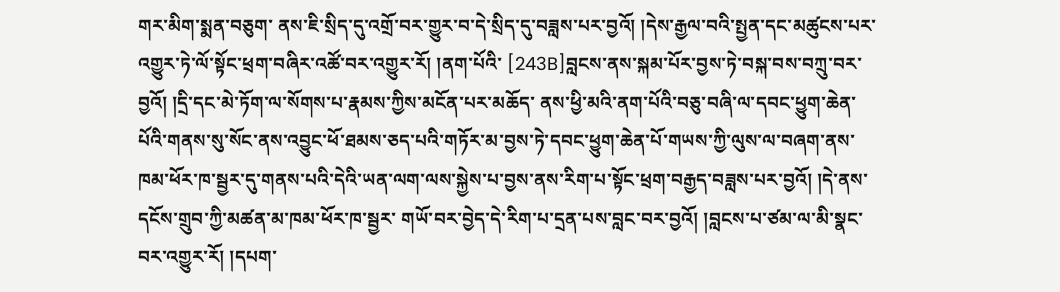གར་མིག་སྨན་བཅུག་ ནས་ཇི་སྲིད་དུ་འགྲོ་བར་གྱུར་བ་དེ་སྲིད་དུ་བཟླས་པར་བྱའོ། །དེས་རྒྱལ་བའི་སྤྱན་དང་མཚུངས་པར་འགྱུར་ཏེ་ལོ་སྟོང་ཕྲག་བཞིར་འཚོ་བར་འགྱུར་རོ། །ནག་པོའི་ [243B]བླངས་ནས་སྐམ་པོར་བྱས་ཏེ་བསྐ་བས་བཀྲུ་བར་བྱའོ། །དྲི་དང་མེ་ཏོག་ལ་སོགས་པ་རྣམས་ཀྱིས་མངོན་པར་མཆོད་ ནས་ཕྱི་མའི་ནག་པོའི་བཅུ་བཞི་ལ་དབང་ཕྱུག་ཆེན་པོའི་གནས་སུ་སོང་ནས་འབྱུང་ཕོ་ཐམས་ཅད་པའི་གཏོར་མ་བྱས་ཏེ་དབང་ཕྱུག་ཆེན་པོ་གཡས་ཀྱི་ལུས་ལ་བཞག་ནས་ ཁམ་ཕོར་ཁ་སྦྱར་དུ་གནས་པའི་དེའི་ཡན་ལག་ལས་སྐྱེས་པ་བྱས་ནས་རིག་པ་སྟོང་ཕྲག་བརྒྱད་བཟླས་པར་བྱའོ། །དེ་ནས་དངོས་གྲུབ་ཀྱི་མཚན་མ་ཁམ་ཕོར་ཁ་སྦྱར་ གཡོ་བར་བྱེད་དེ་རིག་པ་དྲན་པས་བླང་བར་བྱའོ། །བླངས་པ་ཙམ་ལ་མི་སྣང་བར་འགྱུར་རོ། །དཔག་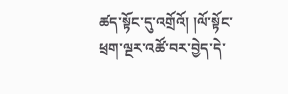ཚད་སྟོང་དུ་འགྲོའོ། །ལོ་སྟོང་ཕྲག་ལྔར་འཚོ་བར་བྱེད་དེ་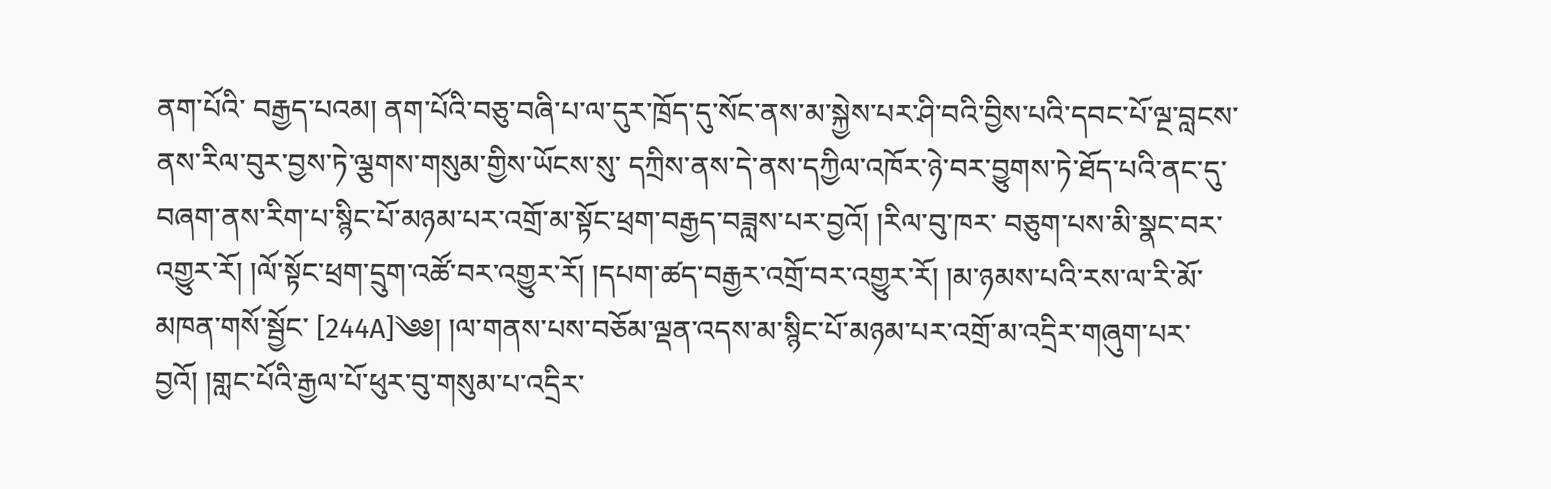ནག་པོའི་ བརྒྱད་པའམ། ནག་པོའི་བཅུ་བཞི་པ་ལ་དུར་ཁྲོད་དུ་སོང་ནས་མ་སྐྱེས་པར་ཤི་བའི་བྱིས་པའི་དབང་པོ་ལྔ་བླངས་ནས་རིལ་བུར་བྱས་ཏེ་ལྕགས་གསུམ་གྱིས་ཡོངས་སུ་ དཀྲིས་ནས་དེ་ནས་དཀྱིལ་འཁོར་ཉེ་བར་བྱུགས་ཏེ་ཐོད་པའི་ནང་དུ་བཞག་ནས་རིག་པ་སྙིང་པོ་མཉམ་པར་འགྲོ་མ་སྟོང་ཕྲག་བརྒྱད་བཟླས་པར་བྱའོ། །རིལ་བུ་ཁར་ བཅུག་པས་མི་སྣང་བར་འགྱུར་རོ། །ལོ་སྟོང་ཕྲག་དྲུག་འཚོ་བར་འགྱུར་རོ། །དཔག་ཚད་བརྒྱར་འགྲོ་བར་འགྱུར་རོ། །མ་ཉམས་པའི་རས་ལ་རི་མོ་མཁན་གསོ་སྦྱོང་ [244A]༄༅། །ལ་གནས་པས་བཅོམ་ལྡན་འདས་མ་སྙིང་པོ་མཉམ་པར་འགྲོ་མ་འདྲིར་གཞུག་པར་བྱའོ། །གླང་པོའི་རྒྱལ་པོ་ཕུར་བུ་གསུམ་པ་འདྲིར་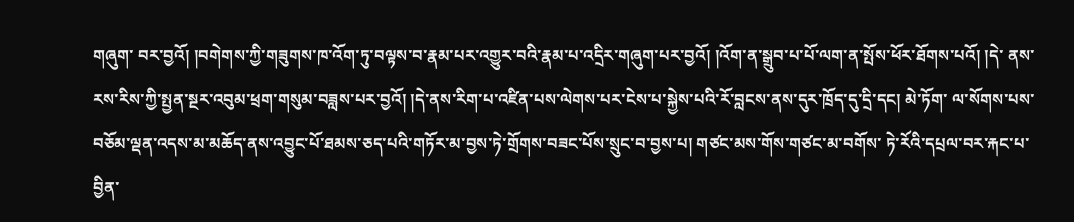གཞུག་ བར་བྱའོ། །བགེགས་ཀྱི་གཟུགས་ཁ་འོག་ཏུ་བལྟས་བ་རྣམ་པར་འགྱུར་བའི་རྣམ་པ་འདྲིར་གཞུག་པར་བྱའོ། །འོག་ན་སྒྲུབ་པ་པོ་ལག་ན་སྤོས་ཕོར་ཐོགས་པའོ། །དེ་ ནས་རས་རིས་ཀྱི་སྤྱན་སྔར་འབུམ་ཕྲག་གསུམ་བཟླས་པར་བྱའོ། །དེ་ནས་རིག་པ་འཛིན་པས་ལེགས་པར་ངེས་པ་སྐྱེས་པའི་རོ་བླངས་ནས་དུར་ཁྲོད་དུ་དྲི་དང། མེ་ཏོག་ ལ་སོགས་པས་བཅོམ་ལྡན་འདས་མ་མཆོད་ནས་འབྱུང་པོ་ཐམས་ཅད་པའི་གཏོར་མ་བྱས་ཏེ་གྲོགས་བཟང་པོས་སྲུང་བ་བྱས་པ། གཙང་མས་གོས་གཙང་མ་བགོས་ ཏེ་རོའི་དཔྲལ་བར་རྐང་པ་བྱིན་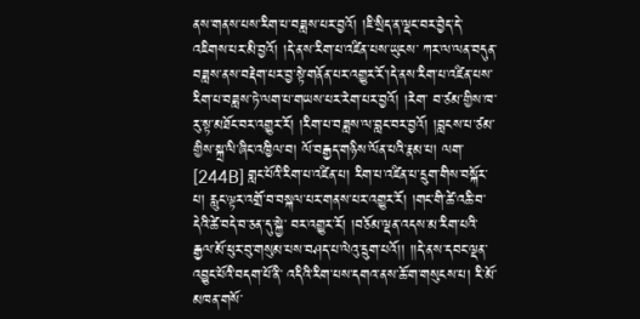ནས་གནས་པས་རིག་པ་བཟླས་པར་བྱའོ། །ཇི་སྲིད་ན་ལྡང་བར་བྱེད་དེ་འཇིགས་པར་མི་བྱའོ། །དེ་ནས་རིག་པ་འཛིན་པས་ཡུངས་ ཀར་ལ་ལན་བདུན་བཟླས་ནས་བརྡེག་པར་བྱ་སྟེ་གནོན་པར་འགྱུར་རོ་།དེ་ནས་རིག་པ་འཛིན་པས་རིག་པ་བཟླས་ཏེ་ལག་པ་གཡས་པར་རེག་པར་བྱའོ། །རེག་ བ་ཙམ་གྱིས་ཁ་རུ་སྟ་མཐོང་བར་འགྱུར་རོ། །རིག་པ་བཟླས་ལ་བླང་བར་བྱའོ། །བླངས་པ་ཙམ་གྱིས་སྐྲ་ལི་ཞིང་འཁྱིལ་བ། ལོ་བརྒྱད་གཉིས་ལོན་པའི་རྣམ་པ། ལག་ [244B] གླང་པོའི་རིག་པ་འཛིན་པ། རིག་པ་འཛིན་པ་དྲུག་གིས་བསྐོར་པ། རླུང་ལྟར་འགྲོ་བ་བསྐལ་པར་གནས་པར་འགྱུར་རོ། །གང་གི་ཚེ་འཆི་བ་དེའི་ཚེ་བདེ་བ་ཅན་དུ་སྐྱེ་ བར་འགྱུར་རོ། །བཅོམ་ལྡན་འདས་མ་རིག་པའི་རྒྱལ་མོ་ཕུར་བུ་གསུམ་པས་བཤད་པ་ལེའུ་དྲུག་པའོ།། །།དེ་ནས་དབང་ལྡན་འབྱུང་པོའི་བདག་པོ་ནི་ འདིའི་རིག་པས་དགའ་ནས་ཆོ་ག་གསུངས་པ། རི་མོ་མཁན་གསོ་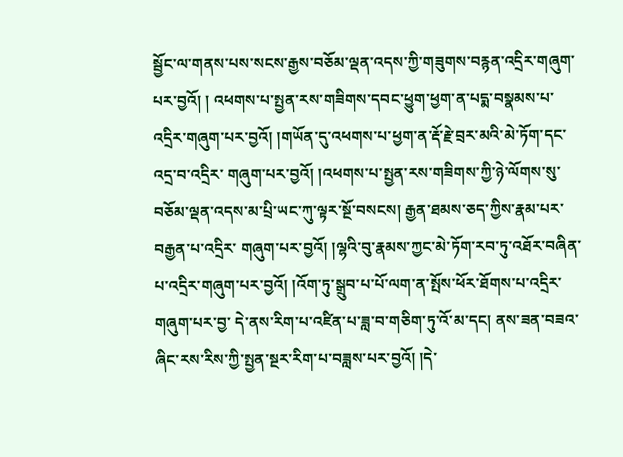སྦྱོང་ལ་གནས་པས་སངས་རྒྱས་བཅོམ་ལྡན་འདས་ཀྱི་གཟུགས་བརྙན་འདྲིར་གཞུག་པར་བྱའོ། ། འཕགས་པ་སྤྱན་རས་གཟིགས་དབང་ཕྱུག་ཕྱག་ན་པདྨ་བསྣམས་པ་འདྲིར་གཞུག་པར་བྱའོ། །གཡོན་དུ་འཕགས་པ་ཕྱག་ན་རྡོ་རྗེ་བྲར་མའི་མེ་ཏོག་དང་འདྲ་བ་འདྲིར་ གཞུག་པར་བྱའོ། །འཕགས་པ་སྤྱན་རས་གཟིགས་ཀྱི་ཉེ་ལོགས་སུ་བཅོམ་ལྡན་འདས་མ་པྲི་ཡང་ཀུ་ལྟར་སྔོ་བསངས། རྒྱན་ཐམས་ཅད་ཀྱིས་རྣམ་པར་བརྒྱན་པ་འདྲིར་ གཞུག་པར་བྱའོ། །ལྷའི་བུ་རྣམས་ཀྱང་མེ་ཏོག་རབ་ཏུ་འཐོར་བཞིན་པ་འདྲིར་གཞུག་པར་བྱའོ། །འོག་ཏུ་སྒྲུབ་པ་པོ་ལག་ན་སྤོས་ཕོར་ཐོགས་པ་འདྲིར་གཞུག་པར་བྱ་ དེ་ནས་རིག་པ་འཛིན་པ་ཟླ་བ་གཅིག་ཏུ་འོ་མ་དང། ནས་ཟན་བཟའ་ཞིང་རས་རིས་ཀྱི་སྤྱན་སྔར་རིག་པ་བཟླས་པར་བྱའོ། །དེ་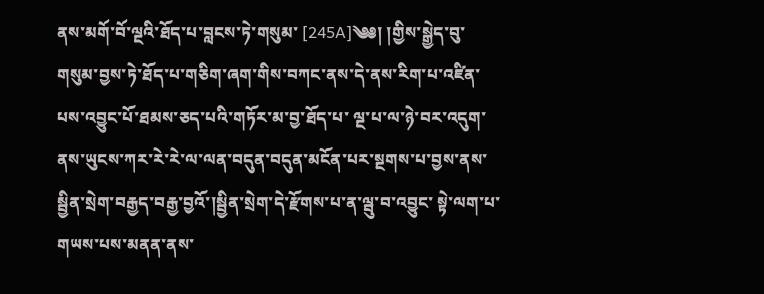ནས་མགོ་བོ་ལྔའི་ཐོད་པ་བླངས་ཏེ་གསུམ་ [245A]༄༅། །གྱིས་སྒྱེད་བུ་གསུམ་བྱས་ཏེ་ཐོད་པ་གཅིག་ཞག་གིས་བཀང་ནས་དེ་ནས་རིག་པ་འཛིན་པས་འབྱུང་པོ་ཐམས་ཅད་པའི་གཏོར་མ་བྱ་ཐོད་པ་ ལྔ་པ་ལ་ཉེ་བར་འདུག་ནས་ཡུངས་ཀར་རེ་རེ་ལ་ལན་བདུན་བདུན་མངོན་པར་སྔགས་པ་བྱས་ནས་སྦྱིན་སྲེག་བརྒྱད་བརྒྱ་བྱའོ་།སྦྱིན་སྲེག་དེ་རྫོགས་པ་ན་ལྦུ་བ་འབྱུང་ སྟེ་ལག་པ་གཡས་པས་མནན་ནས་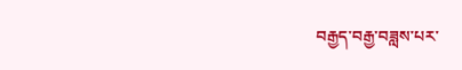བརྒྱད་བརྒྱ་བཟླས་པར་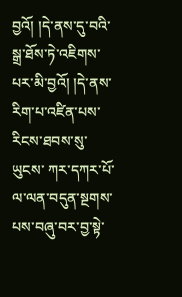བྱའོ། །དེ་ནས་དུ་བའི་སྒྲ་ཐོས་ཏེ་འཇིགས་པར་མི་བྱའོ། །དེ་ནས་རིག་པ་འཛིན་པས་རིངས་ཐབས་སུ་ཡུངས་ ཀར་དཀར་པོ་ལ་ལན་བདུན་སྔགས་པས་བཞུ་བར་བྱ་སྟེ་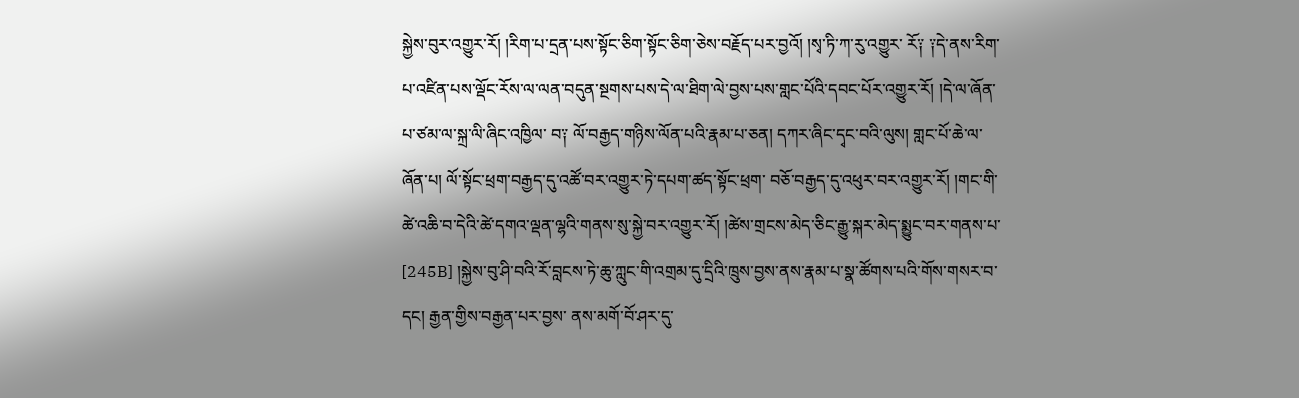སྐྱེས་བུར་འགྱུར་རོ། །རིག་པ་དྲན་པས་སྟོང་ཅིག་སྟོང་ཅིག་ཅེས་བརྗོད་པར་བྱའོ། །སྭ་ཏི་ཀ་རུ་འགྱུར་ རོ༑ ༑དེ་ནས་རིག་པ་འཛིན་པས་ལྡོང་རོས་ལ་ལན་བདུན་སྔགས་པས་དེ་ལ་ཐིག་ལེ་བྱས་པས་གླང་པོའི་དབང་པོར་འགྱུར་རོ། །དེ་ལ་ཞོན་པ་ཙམ་ལ་སྐྲ་ལི་ཞིང་འཁྱིལ་ བ༑ ལོ་བརྒྱད་གཉིས་ལོན་པའི་རྣམ་པ་ཅན། དཀར་ཞིང་དྭང་བའི་ལུས། གླང་པོ་ཆེ་ལ་ཞོན་པ། ལོ་སྟོང་ཕྲག་བརྒྱད་དུ་འཚོ་བར་འགྱུར་ཏེ་དཔག་ཚད་སྟོང་ཕྲག་ བཅོ་བརྒྱད་དུ་འཕུར་བར་འགྱུར་རོ། །གང་གི་ཚེ་འཆི་བ་དེའི་ཚེ་དགའ་ལྡན་ལྷའི་གནས་སུ་སྐྱེ་བར་འགྱུར་རོ། །ཚེས་གྲངས་མེད་ཅིང་རྒྱུ་སྐར་མེད་སྨྱུང་བར་གནས་པ་ [245B] །སྐྱེས་བུ་ཤི་བའི་རོ་བླངས་ཏེ་ཆུ་ཀླུང་གི་འགྲམ་དུ་དྲིའི་ཁྲུས་བྱས་ནས་རྣམ་པ་སྣ་ཚོགས་པའི་གོས་གསར་བ་དང། རྒྱན་གྱིས་བརྒྱན་པར་བྱས་ ནས་མགོ་བོ་ཤར་དུ་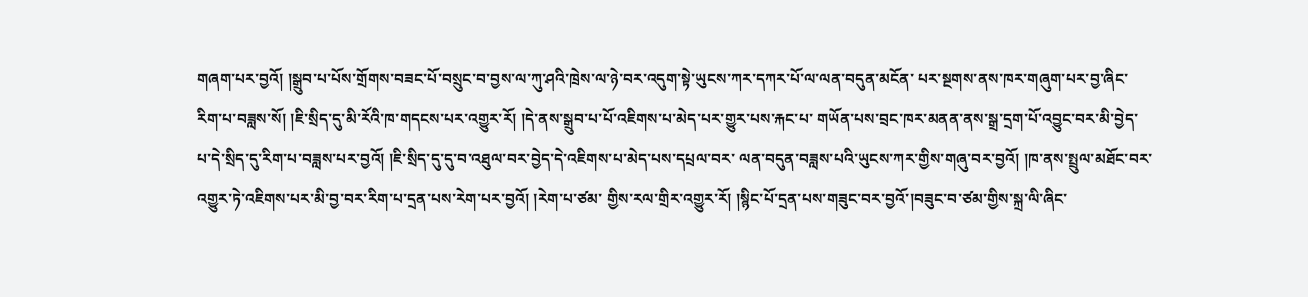གཞག་པར་བྱའོ། །སྒྲུབ་པ་པོས་གྲོགས་བཟང་པོ་བསྲུང་བ་བྱས་ལ་ཀུ་ཤའི་ཁྲེས་ལ་ཉེ་བར་འདུག་སྟེ་ཡུངས་ཀར་དཀར་པོ་ལ་ལན་བདུན་མངོན་ པར་སྔགས་ནས་ཁར་གཞུག་པར་བྱ་ཞིང་རིག་པ་བཟླས་སོ། །ཇི་སྲིད་དུ་མི་རོའི་ཁ་གདངས་པར་འགྱུར་རོ། །དེ་ནས་སྒྲུབ་པ་པོ་འཇིགས་པ་མེད་པར་གྱུར་པས་རྐང་པ་ གཡོན་པས་བྲང་ཁར་མནན་ནས་སྒྲ་དྲག་པོ་འབྱུང་བར་མི་བྱེད་པ་དེ་སྲིད་དུ་རིག་པ་བཟླས་པར་བྱའོ། །ཇི་སྲིད་དུ་དུ་བ་འཐུལ་བར་བྱེད་དེ་འཇིགས་པ་མེད་པས་དཔྲལ་བར་ ལན་བདུན་བཟླས་པའི་ཡུངས་ཀར་གྱིས་གཞུ་བར་བྱའོ། །ཁ་ནས་སྤྲུལ་མཐོང་བར་འགྱུར་ཏེ་འཇིགས་པར་མི་བྱ་བར་རིག་པ་དྲན་པས་རེག་པར་བྱའོ། །རེག་པ་ཙམ་ གྱིས་རལ་གྲིར་འགྱུར་རོ། །སྙིང་པོ་དྲན་པས་གཟུང་བར་བྱའོ་།བཟུང་བ་ཙམ་གྱིས་སྐྲ་ལི་ཞིང་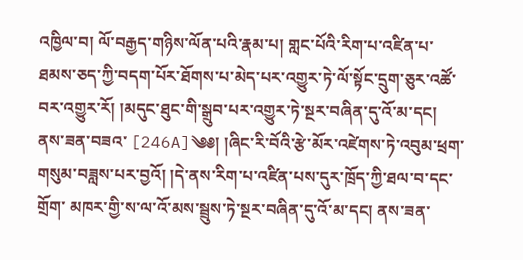འཁྱིལ་བ། ལོ་བརྒྱད་གཉིས་ལོན་པའི་རྣམ་པ། གླང་པོའི་རིག་པ་འཛིན་པ་ ཐམས་ཅད་ཀྱི་བདག་པོར་ཐོགས་པ་མེད་པར་འགྱུར་ཏེ་ལོ་སྟོང་དྲུག་ཅུར་འཚོ་བར་འགྱུར་རོ། །མདུང་ཐུང་གི་སྒྲུབ་པར་འགྱུར་ཏེ་སྔར་བཞིན་དུ་འོ་མ་དང། ནས་ཟན་བཟའ་ [246A]༄༅། །ཞིང་རི་བོའི་རྩེ་མོར་འཛེགས་ཏེ་འབུམ་ཕྲག་གསུམ་བཟླས་པར་བྱའོ། །དེ་ནས་རིག་པ་འཛིན་པས་དུར་ཁྲོད་ཀྱི་ཐལ་བ་དང་གྲོག་ མཁར་གྱི་ས་ལ་འོ་མས་སྦྲུས་ཏེ་སྔར་བཞིན་དུ་འོ་མ་དང། ནས་ཟན་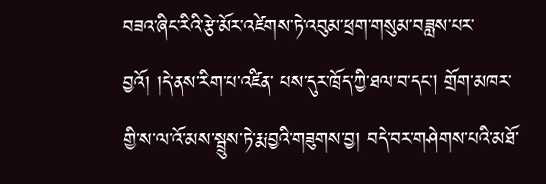བཟའ་ཞིང་རིའི་རྩེ་མོར་འཛེགས་ཏེ་འབུམ་ཕྲག་གསུམ་བཟླས་པར་བྱའོ། །དེ་ནས་རིག་པ་འཛིན་ པས་དུར་ཁྲོད་ཀྱི་ཐལ་བ་དང། གྲོག་མཁར་གྱི་ས་ལ་འོ་མས་སྦྲུས་ཏེ་རྨ་བྱའི་གཟུགས་བྱ། བདེ་བར་གཤེགས་པའི་མཐོ་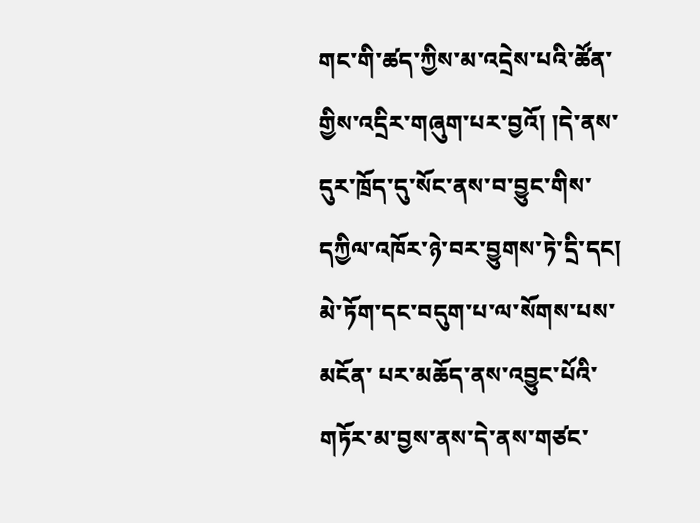གང་གི་ཚད་ཀྱིས་མ་འདྲེས་པའི་ཚོན་ གྱིས་འདྲིར་གཞུག་པར་བྱའོ། །དེ་ནས་དུར་ཁྲོད་དུ་སོང་ནས་བ་བྱུང་གིས་དཀྱིལ་འཁོར་ཉེ་བར་བྱུགས་ཏེ་དྲི་དང། མེ་ཏོག་དང་བདུག་པ་ལ་སོགས་པས་མངོན་ པར་མཆོད་ནས་འབྱུང་པོའི་གཏོར་མ་བྱས་ནས་དེ་ནས་གཙང་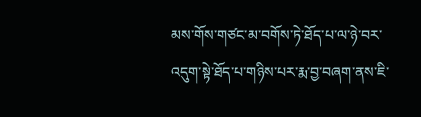མས་གོས་གཙང་མ་བགོས་ཏེ་ཐོད་པ་ལ་ཉེ་བར་འདུག་སྟེ་ཐོད་པ་གཉིས་པར་རྨ་བྱ་བཞག་ནས་ཇི་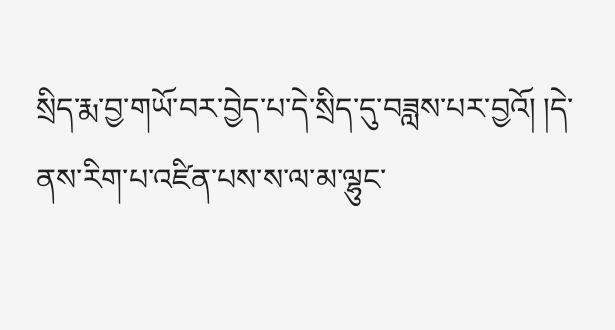སྲིད་རྨ་བྱ་གཡོ་བར་བྱེད་པ་དེ་སྲིད་དུ་བཟླས་པར་བྱའོ། །དེ་ནས་རིག་པ་འཛིན་པས་ས་ལ་མ་ལྷུང་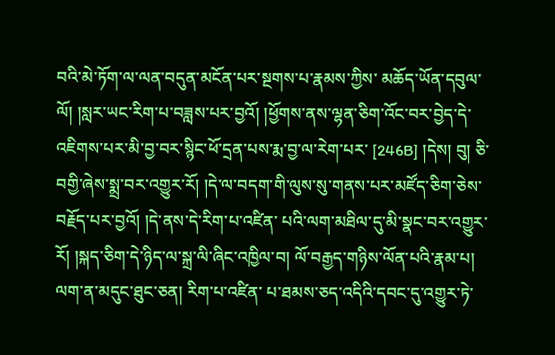བའི་མེ་ཏོག་ལ་ལན་བདུན་མངོན་པར་སྔགས་པ་རྣམས་ཀྱིས་ མཆོད་ཡོན་དབུལ་ལོ། །སླར་ཡང་རིག་པ་བཟླས་པར་བྱའོ། །ཕྱོགས་ནས་ལྷན་ཅིག་འོང་བར་བྱེད་དེ་འཇིགས་པར་མི་བྱ་བར་སྙིང་ཕོ་དྲན་པས་རྨ་བྱ་ལ་རེག་པར་ [246B] །དེས། བུ། ཅི་བགྱི་ཞེས་སྨྲ་བར་འགྱུར་རོ། །དེ་ལ་བདག་གི་ལུས་སུ་གནས་པར་མཛོད་ཅིག་ཅེས་བརྗོད་པར་བྱའོ། །དེ་ནས་དེ་རིག་པ་འཛིན་ པའི་ལག་མཐིལ་དུ་མི་སྣང་བར་འགྱུར་རོ། །སྐད་ཅིག་དེ་ཉིད་ལ་སྐྲ་ལི་ཞིང་འཁྱིལ་བ། ལོ་བརྒྱད་གཉིས་ལོན་པའི་རྣམ་པ། ལག་ན་མདུང་ཐུང་ཅན། རིག་པ་འཛིན་ པ་ཐམས་ཅད་འདིའི་དབང་དུ་འགྱུར་ཏེ་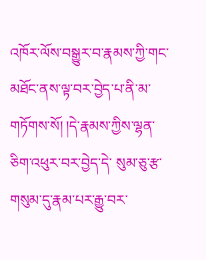འཁོར་ལོས་བསྒྱུར་བ་རྣམས་ཀྱི་གང་མཐོང་ནས་ལྟ་བར་བྱེད་པ་ནི་མ་གཏོགས་སོ། །དེ་རྣམས་ཀྱིས་ལྷན་ཅིག་འཕུར་བར་བྱེད་དེ་ སུམ་ཅུ་རྩ་གསུམ་དུ་རྣམ་པར་རྒྱུ་བར་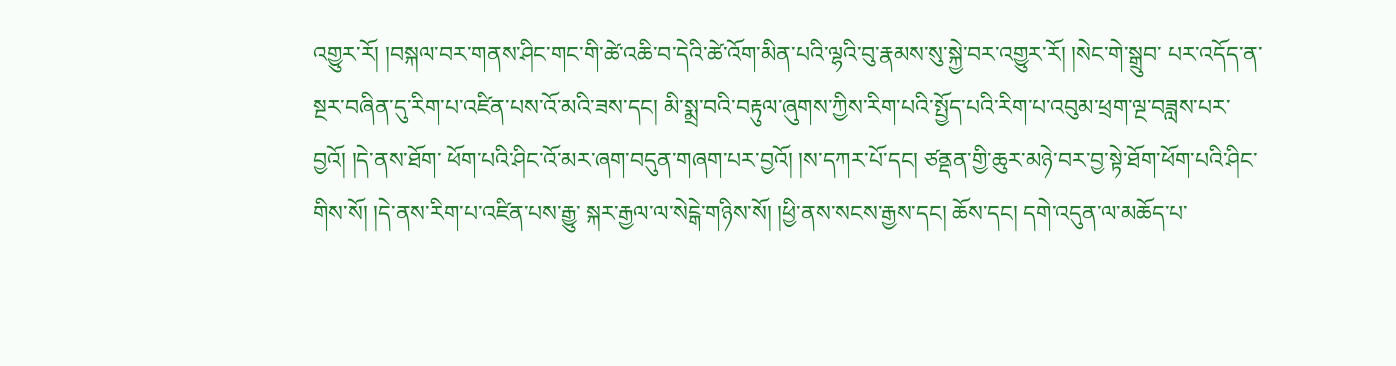འགྱུར་རོ། །བསྐལ་བར་གནས་ཤིང་གང་གི་ཚེ་འཆི་བ་དེའི་ཚེ་འོག་མིན་པའི་ལྷའི་བུ་རྣམས་སུ་སྐྱེ་བར་འགྱུར་རོ། །སེང་གེ་སྒྲུབ་ པར་འདོད་ན་སྔར་བཞིན་དུ་རིག་པ་འཛིན་པས་འོ་མའི་ཟས་དང། མི་སྨྲ་བའི་བརྟུལ་ཞུགས་ཀྱིས་རིག་པའི་སྤྱོད་པའི་རིག་པ་འབུམ་ཕྲག་ལྔ་བཟླས་པར་བྱའོ། །དེ་ནས་ཐོག་ ཕོག་པའི་ཤིང་འོ་མར་ཞག་བདུན་གཞག་པར་བྱའོ། །ས་དཀར་པོ་དང། ཙནྡན་གྱི་ཆུར་མཉེ་བར་བྱ་སྟེ་ཐོག་ཕོག་པའི་ཤིང་གིས་སོ། །དེ་ནས་རིག་པ་འཛིན་པས་རྒྱུ་ སྐར་རྒྱལ་ལ་སེངྒེ་གཉིས་སོ། །ཕྱི་ནས་སངས་རྒྱས་དང། ཆོས་དང། དགེ་འདུན་ལ་མཆོད་པ་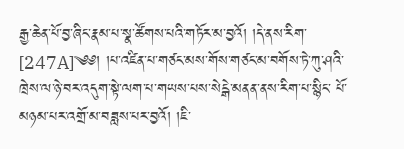རྒྱ་ཆེན་པོ་བྱ་ཞིང་རྣམ་པ་སྣ་ཚོགས་པའི་གཏོར་མ་བྱའོ། །དེ་ནས་རིག་ [247A]༄༅། །པ་འཛིན་པ་གཙང་མས་གོས་གཙང་མ་བགོས་ཏེ་ཀུ་ཤའི་ཁྲེས་ལ་ཉེ་བར་འདུག་སྟེ་ལག་པ་གཡས་པས་སེངྒེ་མནན་ནས་རིག་པ་སྙིང་ པོ་མཉམ་པར་འགྲོ་མ་བཟླས་པར་བྱའོ། །ཇི་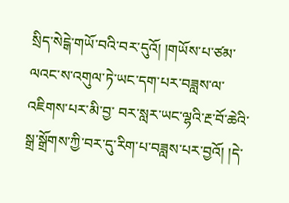སྲིད་སེངྒེ་གཡོ་བའི་བར་དུའོ། །གཡོས་པ་ཙམ་ལའང་ས་འགུལ་ཏེ་ཡང་དག་པར་བཟླས་ལ་འཇིགས་པར་མི་བྱ་ བར་སླར་ཡང་ལྷའི་རྔ་བོ་ཆེའི་སྒྲ་སྒྲོགས་ཀྱི་བར་དུ་རིག་པ་བཟླས་པར་བྱའོ། །དེ་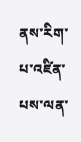ནས་རིག་པ་འཛིན་པས་ལན་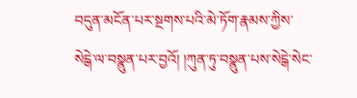བདུན་མངོན་པར་སྔགས་པའི་མེ་ཏོག་རྣམས་ཀྱིས་ སེངྒེ་ལ་བསྣུན་པར་བྱའོ། །ཀུན་ཏུ་བསྣུན་པས་སེངྒེ་སེང་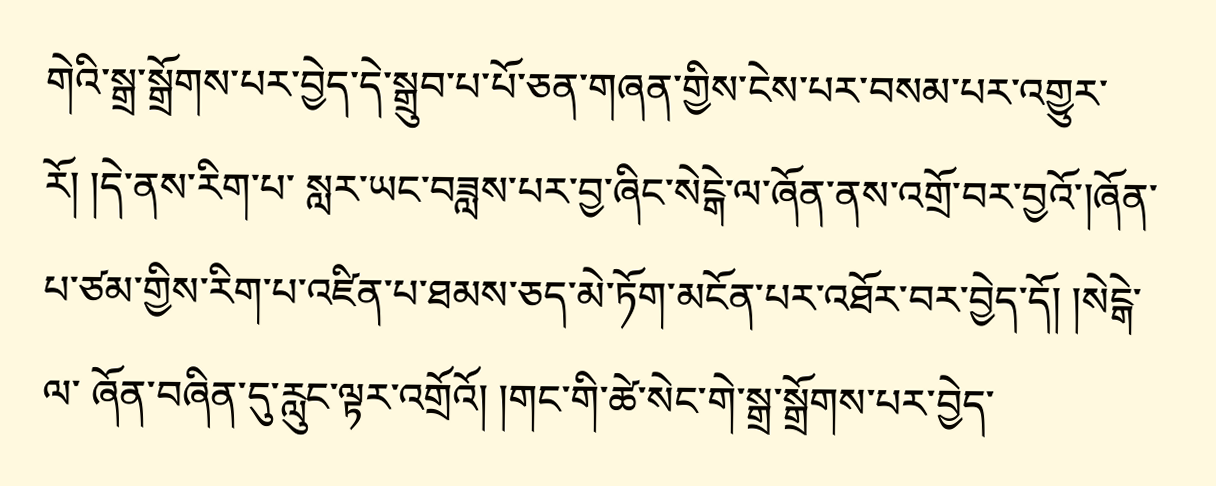གེའི་སྒྲ་སྒྲོགས་པར་བྱེད་དེ་སྒྲུབ་པ་པོ་ཅན་གཞན་གྱིས་ངེས་པར་བསམ་པར་འགྱུར་རོ། །དེ་ནས་རིག་པ་ སླར་ཡང་བཟླས་པར་བྱ་ཞིང་སེངྒེ་ལ་ཞོན་ནས་འགྲོ་བར་བྱའོ་།ཞོན་པ་ཙམ་གྱིས་རིག་པ་འཛིན་པ་ཐམས་ཅད་མེ་ཏོག་མངོན་པར་འཐོར་བར་བྱེད་དོ། །སེངྒེ་ལ་ ཞོན་བཞིན་དུ་རླུང་ལྟར་འགྲོའོ། །གང་གི་ཚེ་སེང་གེ་སྒྲ་སྒྲོགས་པར་བྱེད་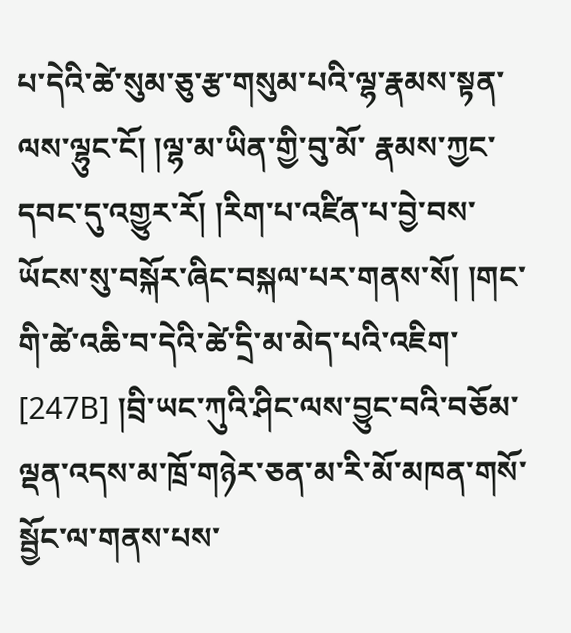པ་དེའི་ཚེ་སུམ་ཅུ་རྩ་གསུམ་པའི་ལྷ་རྣམས་སྟན་ལས་ལྷུང་ངོ། །ལྷ་མ་ཡིན་གྱི་བུ་མོ་ རྣམས་ཀྱང་དབང་དུ་འགྱུར་རོ། །རིག་པ་འཛིན་པ་བྱེ་བས་ཡོངས་སུ་བསྐོར་ཞིང་བསྐལ་པར་གནས་སོ། །གང་གི་ཚེ་འཆི་བ་དེའི་ཚེ་དྲི་མ་མེད་པའི་འཇིག་ [247B] །བྲི་ཡང་ཀུའི་ཤིང་ལས་བྱུང་བའི་བཅོམ་ལྡན་འདས་མ་ཁྲོ་གཉེར་ཅན་མ་རི་མོ་མཁན་གསོ་སྦྱོང་ལ་གནས་པས་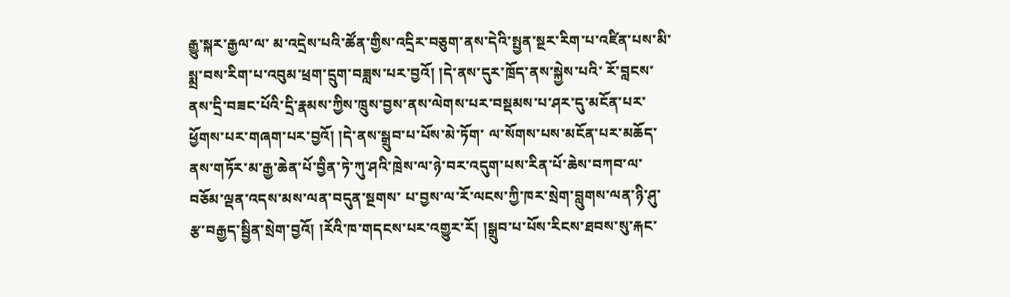རྒྱུ་སྐར་རྒྱལ་ལ་ མ་འདྲེས་པའི་ཚོན་གྱིས་འདྲིར་བཅུག་ནས་དེའི་སྤྱན་སྔར་རིག་པ་འཛིན་པས་མི་སྨྲ་བས་རིག་པ་འབུམ་ཕྲག་དྲུག་བཟླས་པར་བྱའོ། །དེ་ནས་དུར་ཁྲོད་ནས་སྐྱེས་པའི་ རོ་བླངས་ནས་དྲི་བཟང་པོའི་དྲི་རྣམས་ཀྱིས་ཁྲུས་བྱས་ནས་ལེགས་པར་བསྡམས་པ་ཤར་དུ་མངོན་པར་ཕྱོགས་པར་གཞག་པར་བྱའོ། །དེ་ནས་སྒྲུབ་པ་པོས་མེ་ཏོག་ ལ་སོགས་པས་མངོན་པར་མཆོད་ནས་གཏོར་མ་རྒྱ་ཆེན་པོ་བྱིན་ཏེ་ཀུ་ཤའི་ཁྲེས་ལ་ཉེ་བར་འདུག་པས་རིན་པོ་ཆེས་བཀབ་ལ་བཅོམ་ལྡན་འདས་མས་ལན་བདུན་སྔགས་ པ་བྱས་ལ་རོ་ལངས་ཀྱི་ཁར་སྲེག་བླུགས་ལན་ཉི་ཤུ་རྩ་བརྒྱད་སྦྱིན་སྲེག་བྱའོ། །རོའི་ཁ་གདངས་པར་འགྱུར་རོ། །སྒྲུབ་པ་པོས་རིངས་ཐབས་སུ་རྐང་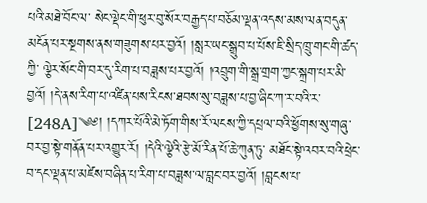པའི་མཐེ་བོང་ལ་ སེང་ལྡེང་གི་ཕུར་བུ་སོར་བརྒྱད་པ་བཅོམ་ལྡན་འདས་མས་ལན་བདུན་མངོན་པར་སྔགས་ནས་གཟུགས་པར་བྱའོ། །སླར་ཡང་སྒྲུབ་པ་པོས་ཇི་སྲིད་ཁྲུ་གང་གི་ཚད་ཀྱི་ ལྕེར་སོང་གི་བར་དུ་རིག་པ་བཟླས་པར་བྱའོ། །འབྲུག་གི་སྒྲ་གྲག་ཀྱང་སྐྲག་པར་མི་བྱའོ། །དེ་ནས་རིག་པ་འཛིན་པས་རིངས་ཐབས་སུ་བཟླས་པ་བྱ་ཞིང་ཀ་ར་བའི་ར་ [248A]༄༅། །དཀར་པོའི་མེ་ཏོག་གིས་རོ་ལངས་ཀྱི་དཔྲལ་བའི་ཕྱོགས་སུ་གཞུ་བར་བྱ་སྟེ་གནོན་པར་འགྱུར་རོ། །དེའི་ལྕེའི་རྩེ་མོ་རིན་པོ་ཆེ་ཀུན་ཏུ་ མཐོང་སྟེ་འབར་བའི་ཕྲེང་བ་དང་ལྡན་པ་མཛེས་བཞིན་པ་རིག་པ་བཟླས་ལ་བླང་བར་བྱའོ། །བླངས་པ་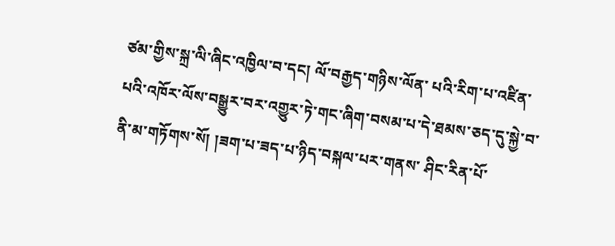ཙམ་གྱིས་སྐྲ་ལི་ཞིང་འཁྱིལ་བ་དང། ལོ་བརྒྱད་གཉིས་ལོན་ པའི་རིག་པ་འཛིན་པའི་འཁོར་ལོས་བསྒྱུར་བར་འགྱུར་ཏེ་གང་ཞིག་བསམ་པ་དེ་ཐམས་ཅད་དུ་སྐྱེ་བ་ནི་མ་གཏོགས་སོ། །ཟག་པ་ཟད་པ་ཉིད་བསྐལ་པར་གནས་ ཤིང་རིན་པོ་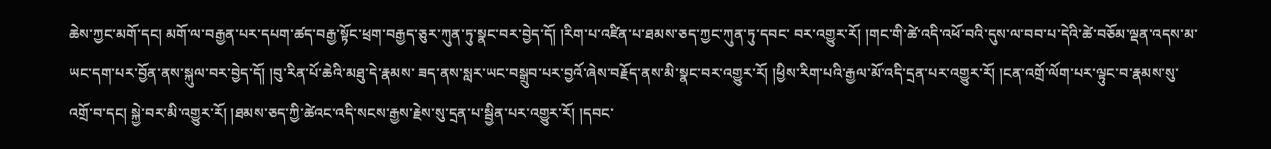ཆེས་ཀྱང་མགོ་དང། མགོ་ལ་བརྒྱན་པར་དཔག་ཚད་བརྒྱ་སྟོང་ཕྲག་བརྒྱད་ཅུར་ཀུན་ཏུ་སྣང་བར་བྱེད་དོ། །རིག་པ་འཛིན་པ་ཐམས་ཅད་ཀྱང་ཀུན་ཏུ་དབང་ བར་འགྱུར་རོ། །གང་གི་ཚེ་འདི་འཕོ་བའི་དུས་ལ་བབ་པ་དེའི་ཚེ་བཅོམ་ལྡན་འདས་མ་ཡང་དག་པར་བྱོན་ནས་སྐུལ་བར་བྱེད་དོ། །བུ་རིན་པོ་ཆེའི་མཐུ་དེ་རྣམས་ ཟད་ནས་སླར་ཡང་བསྒྲུབ་པར་བྱའོ་ཞེས་བརྗོད་ནས་མི་སྣང་བར་འགྱུར་རོ། །ཕྱིས་རིག་པའི་རྒྱལ་མོ་འདི་དྲན་པར་འགྱུར་རོ། །ངན་འགྲོ་ལོག་པར་ལྟུང་བ་རྣམས་སུ་ འགྲོ་བ་དང། སྐྱེ་བར་མི་འགྱུར་རོ། །ཐམས་ཅད་ཀྱི་ཚེའང་འདི་སངས་རྒྱས་རྗེས་སུ་དྲན་པ་སྦྱིན་པར་འགྱུར་རོ། །དབང་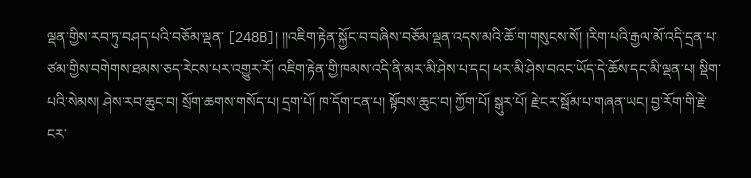ལྡན་གྱིས་རབ་ཏུ་བཤད་པའི་བཅོམ་ལྡན་ [248B]། །།འཇིག་རྟེན་སྐྱོང་བ་བཞིས་བཅོམ་ལྡན་འདས་མའི་ཆོ་ག་གསུངས་སོ། །རིག་པའི་རྒྱལ་མོ་འདི་དྲན་པ་ ཙམ་གྱིས་བགེགས་ཐམས་ཅད་རེངས་པར་འགྱུར་རོ། འཇིག་རྟེན་གྱི་ཁམས་འདི་ནི་མར་མི་ཤེས་པ་དང། ཕར་མི་ཤེས་བའང་ཡོད་དེ་ཆོས་དང་མི་ལྡན་པ། སྡིག་ པའི་སེམས། ཤེས་རབ་ཆུང་བ། སྲོག་ཆགས་གསོད་པ། དྲག་པོ། ཁ་དོག་ངན་པ། སྟོབས་ཆུང་བ། ཀྱོག་པོ། སྒུར་པོ། རྗེ་ངར་སྦོམ་པ་གཞན་ཡང། བྱ་རོག་གི་རྗེ་ ངར་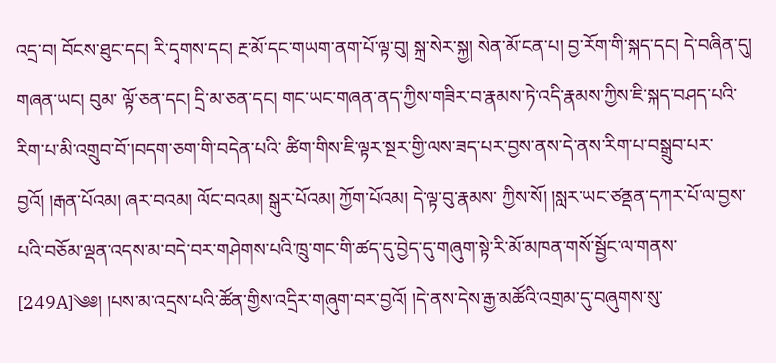འདྲ་བ། བོངས་ཐུང་དང། རི་དྭགས་དང། རྔ་མོ་དང་གཡག་ནག་པོ་ལྟ་བུ། སྐྲ་སེར་སྐྱ། སེན་མོ་ངན་པ། བྱ་རོག་གི་སྐད་དང། དེ་བཞིན་དུ། གཞན་ཡང། བུམ་ ལྟོ་ཅན་དང། དྲི་མ་ཅན་དང། གང་ཡང་གཞན་ནད་ཀྱིས་གཟིར་བ་རྣམས་ཏེ་འདི་རྣམས་ཀྱིས་ཇི་སྐད་བཤད་པའི་རིག་པ་མི་འགྲུབ་བོ་།བདག་ཅག་གི་བདེན་པའི་ ཚིག་གིས་ཇི་ལྟར་སྔར་གྱི་ལས་ཟད་པར་བྱས་ནས་དེ་ནས་རིག་པ་བསྒྲུབ་པར་བྱའོ། །རྒན་པོའམ། ཞར་བའམ། ལོང་བའམ། སྒུར་པོའམ། ཀྱོག་པོའམ། དེ་ལྟ་བུ་རྣམས་ ཀྱིས་སོ། །སླར་ཡང་ཙནྡན་དཀར་པོ་ལ་བྱས་པའི་བཅོམ་ལྡན་འདས་མ་བདེ་བར་གཤེགས་པའི་ཁྲུ་གང་གི་ཚད་དུ་བྱེད་དུ་གཞུག་སྟེ་རི་མོ་མཁན་གསོ་སྦྱོང་ལ་གནས་ [249A]༄༅། །པས་མ་འདྲས་པའི་ཚོན་གྱིས་འདྲིར་གཞུག་བར་བྱའོ། །དེ་ནས་དེས་རྒྱ་མཚོའི་འགྲམ་དུ་བཞུགས་སུ་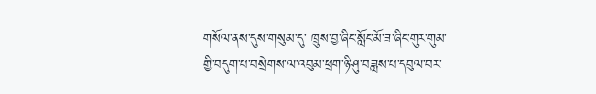གསོལ་ནས་དུས་གསུམ་དུ་ ཁྲུས་བྱ་ཞིང་སློང་མོ་ཟ་ཞིང་གུར་གུམ་གྱི་བདུག་པ་བསྲེགས་ལ་འབུམ་ཕྲག་ཉི་ཤུ་བཟླས་པ་དབུལ་བར་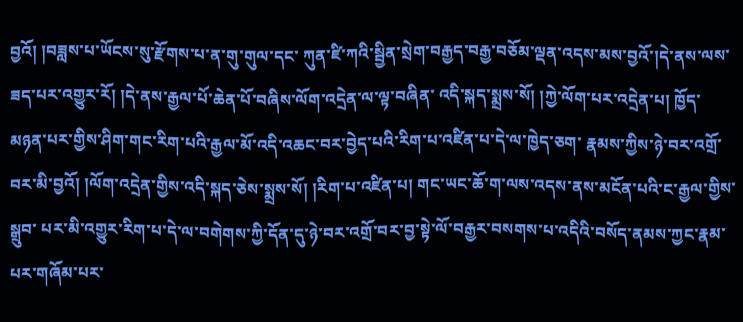བྱའོ། །བཟླས་པ་ཡོངས་སུ་རྫོགས་པ་ན་གུ་གུལ་དང་ ཀུན་ཛི་ཀའི་སྦྱིན་སྲེག་བརྒྱད་བརྒྱ་བཅོམ་ལྡན་འདས་མས་བྱའོ་།དེ་ནས་ལས་ཟད་པར་འགྱུར་རོ། །དེ་ནས་རྒྱལ་པོ་ཆེན་པོ་བཞིས་ལོག་འདྲེན་ལ་ལྟ་བཞིན་ འདི་སྐད་སྨྲས་སོ། །ཀྱེ་ལོག་པར་འདྲེན་པ། ཁྱོད་མཉན་པར་གྱིས་ཤིག་གང་རིག་པའི་རྒྱལ་མོ་འདི་འཆང་བར་བྱེད་པའི་རིག་པ་འཛིན་པ་དེ་ལ་ཁྱེད་ཅག་ རྣམས་ཀྱིས་ཉེ་བར་འགྲོ་བར་མི་བྱའོ། །ལོག་འདྲེན་གྱིས་འདི་སྐད་ཅེས་སྨྲས་སོ། །རིག་པ་འཛིན་པ། གང་ཡང་ཆོ་ག་ལས་འདས་ནས་མངོན་པའི་ང་རྒྱལ་གྱིས་སྒྲུབ་ པར་མི་འགྱུར་རིག་པ་དེ་ལ་བགེགས་ཀྱི་དོན་དུ་ཉེ་བར་འགྲོ་བར་བྱ་སྟེ་ལོ་བརྒྱར་བསགས་པ་འདིའི་བསོད་ནམས་ཀྱང་རྣམ་པར་གཞོམ་པར་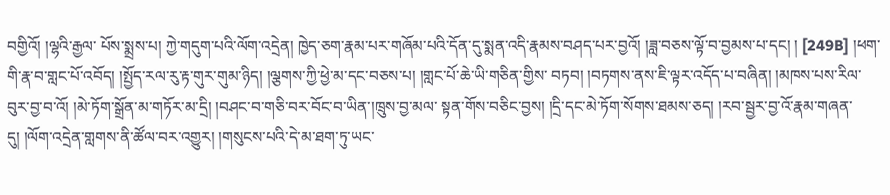བགྱིའོ། །ལྷའི་རྒྱལ་ པོས་སྨྲས་པ། ཀྱེ་གདུག་པའི་ལོག་འདྲེན། ཁྱེད་ཅག་རྣམ་པར་གཞོམ་པའི་དོན་དུ་སྨན་འདི་རྣམས་བཤད་པར་བྱའོ། །ཟླ་བཅས་ལྟོ་བ་བྱམས་པ་དང། ། [249B] །ཕག་གི་རྣ་བ་གླང་པོ་འབོད། །སྤྱོད་རལ་རུ་རྟ་གུར་གུམ་ཉིད། །ལྕགས་ཀྱི་ཕྱེ་མ་དང་བཅས་པ། །གླང་པོ་ཆེ་ཡི་གཅིན་གྱིས་ བཏབ། །བཏགས་ནས་ཇི་ལྟར་འདོད་པ་བཞིན། །མཁས་པས་རིལ་བུར་བྱ་བ་འོ། །མེ་ཏོག་སྒྲོན་མ་གཏོར་མ་དྲི། །བཤང་བ་གཅི་བར་བོང་བ་ཡིན་།ཁྲུས་བྱ་མལ་ སྟན་གོས་བཅིང་བྱས། །དྲི་དང་མེ་ཏོག་སོགས་ཐམས་ཅད། །རབ་སྦྱར་བྱ་འོ་རྣམ་གཞན་དུ། །ལོག་འདྲེན་གླགས་ནི་ཚོལ་བར་འགྱུར། །གསུངས་པའི་དེ་མ་ཐག་ཏུ་ཡང་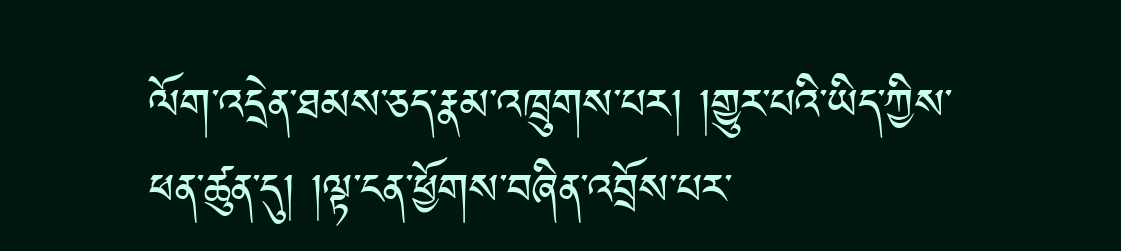ལོག་འདྲེན་ཐམས་ཅད་རྣམ་འཁྲུགས་པར། །གྱུར་པའི་ཡིད་ཀྱིས་ཕན་ཚུན་དུ། །ལྟ་ངན་ཕྱོགས་བཞིན་འབྲོས་པར་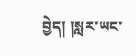བྱེད། །སླར་ཡང་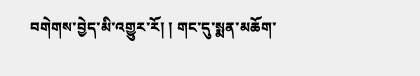བགེགས་བྱེད་མི་འགྱུར་རོ། ། གང་དུ་སྨན་མཆོག་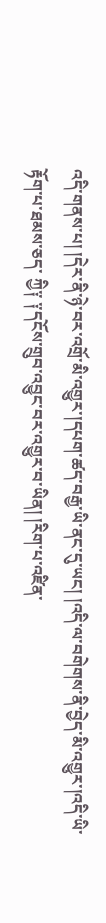འདི་གནས་པ། །དེར་ནི་ཉེ་བར་འགྲོ་མི་འགྱུར་།དཔག་ཚད་བརྒྱ་ཡི་ནང་དུ་ཡང། །འདི་ལ་བགེགས་ནི་བྱེད་མི་འགྱུར་།འདི་ཡི་རྟོག་པ་ཐམས་ཅད་ ཀྱི༑ ༑དངོས་གྲུབ་འབྱུང་བར་འགྱུར་བ་ཡིན། །རིག་པ་འཛིན་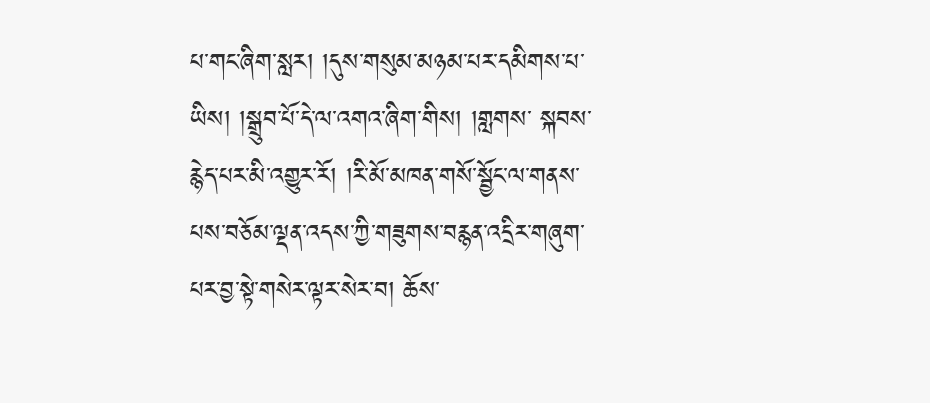པ་གང་ཞིག་སླར། །དུས་གསུམ་མཉམ་པར་དམིགས་པ་ཡིས། །སྒྲུབ་པོ་དེ་ལ་འགའ་ཞིག་གིས། །གླགས་ སྐབས་རྙེད་པར་མི་འགྱུར་རོ། །རི་མོ་མཁན་གསོ་སྦྱོང་ལ་གནས་པས་བཅོམ་ལྡན་འདས་ཀྱི་གཟུགས་བརྙན་འདྲིར་གཞུག་པར་བྱ་སྟེ་གསེར་ལྟར་སེར་བ། ཆོས་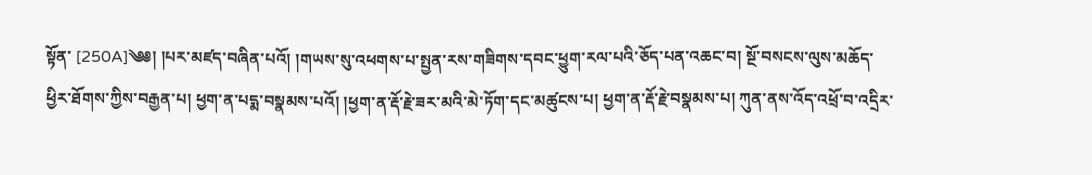སྟོན་ [250A]༄༅། །པར་མཛད་བཞིན་པའོ། །གཡས་སུ་འཕགས་པ་སྤྱན་རས་གཟིགས་དབང་ཕྱུག་རལ་པའི་ཅོད་པན་འཆང་བ། སྔོ་བསངས་ལུས་མཆོད་ ཕྱིར་ཐོགས་ཀྱིས་བརྒྱན་པ། ཕྱག་ན་པདྨ་བསྣམས་པའོ། །ཕྱག་ན་རྡོ་རྗེ་ཟར་མའི་མེ་ཏོག་དང་མཚུངས་པ། ཕྱག་ན་རྡོ་རྗེ་བསྣམས་པ། ཀུན་ནས་འོད་འཕྲོ་བ་འདྲིར་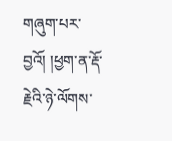གཞུག་པར་བྱའོ། །ཕྱག་ན་རྡོ་རྗེའི་ཉེ་ལོགས་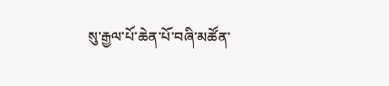སུ་རྒྱལ་པོ་ཆེན་པོ་བཞི་མཚོན་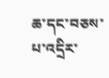ཆ་དང་བཅས་པ་འདྲིར་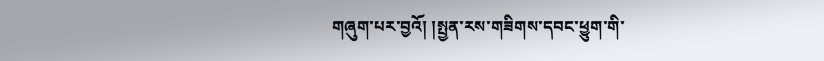གཞུག་པར་བྱའོ། །སྤྱན་རས་གཟིགས་དབང་ཕྱུག་གི་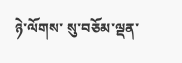ཉེ་ལོགས་ སུ་བཅོམ་ལྡན་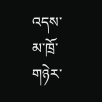འདས་མ་ཁྲོ་གཉེར་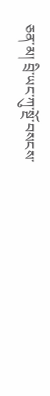ཅན་མ། བྲི་ཡང་ཀུ་སྔོ་བསངས་